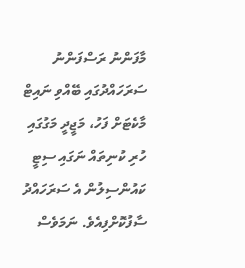މާފަންނު ރަސްފަންނު ސަރަހައްދުގައި ބޭއްވި ނައިޓް މާކެޓަށް ފަހު، މަޖީދީ މަގުގައި ހުރި ކުނިތައް ނަގައި ސިޓީ ކައުންސިލުން އެ ސަރަހައްދު ސާފުކޮށްފިއެވެ. ނަމަވެސް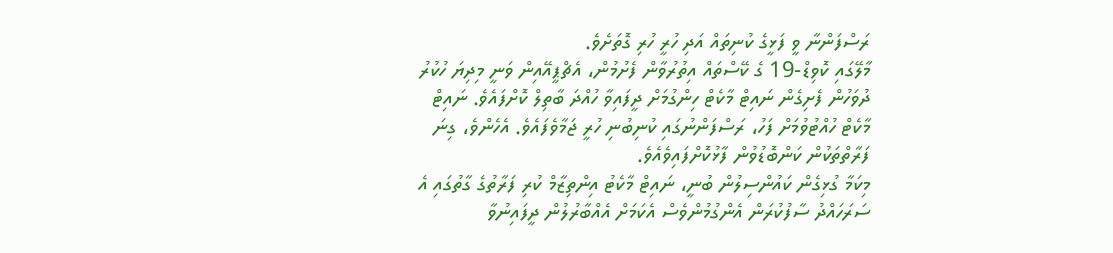ރަސްފަންނާ ވީ ފަޅީގެ ކުނިތައް އަދި ހުރީ ހުރި ގޮތަށެވެ.
މާލޭގައި ކޮވިޑް-19 ގެ ކޭސްތައް އިތުރުވާން ފެށުމުން، އެޗްޕީއޭއިން ވަނީ މިދިޔަ ހުކުރު ދުވަހުން ފެށިގެން ނައިޓް މާކެޓް ހިންގުމަށް ދީފައިވާ ހުއްދަ ބާތިލް ކޮށްފައެވެ. ނައިޓް މާކެޓް ހުއްޓުވުމަށް ފަހު، ރަސްފަންނުގައި ކުނިބުނި ހުރީ ޖަމާވެފައެވެ. އެހެންވެ، ގިނަ ފަރާތްތަކުން ކަންބޮޑުވުން ފާޅުކޮށްފައިވެއެވެ.
މިކަމާ ގުޅިގެން ކައުންސިލުން ބުނީ، ނައިޓް މާކެޓު އިންތިޒާމް ކުރި ފަރާތުގެ ގާތުގައި އެ ސަރަހައްދު ސާފުކުރަން އެންގުމުންވެސް އެކަމަށް އެއްބާރުލުން ދީފައިނުވާ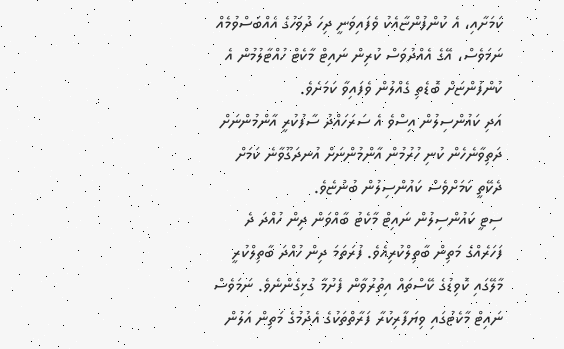ކަމަށާއި، އެ ކުންފުންޏާއެކު ވެފައިވަނީ ދިހަ ދުވަހުގެ އެއްބަސްވުމެއް ނަމަވެސް، އޭގެ އެއްދުވަސް ކުރިން ނައިޓް މާކެޓް ހުއްޓާލުމުން އެ ކުންފުންޏަށް ބޮޑެތި ގެއްލުން ވެފައިވާ ކަމަށެވެ.
އަދި ކައުންސިލުން އިސްވެ އެ ސަރަހައްދު ސާފުކުރީ އާންމުންނަށް ދަތިވާނެހެން ކުނި ހުރުމުން އާންމުންނަށް އުނދަގޫވާނެ ކަމަށް ދެކޭތީ ކަމަށްވެސް ކައުންސިލުން ބުންޏެވެ.
ސިޓީ ކައުންސިލުން ނައިޓް މާކެޓު ބާއްވަން ދިން ހުއްދަ ދެ ފަހަރެއްގެ މަތިން ބާތިލްކުރިއެވެ. ފުރަތަމަ ދިން ހުއްދަ ބާތިލްކުރީ މާލޭގައި ކޮވިޑުގެ ކޭސްތައް އިތުރުވާން ފެށުމާ ގުޅިގެންނެވެ. ނަމަވެސް ނައިޓް މާކެޓުގައި ވިޔަފާރިކުރާ ފަރާތްތަކުގެ އެދުމުގެ މަތިން އަލުން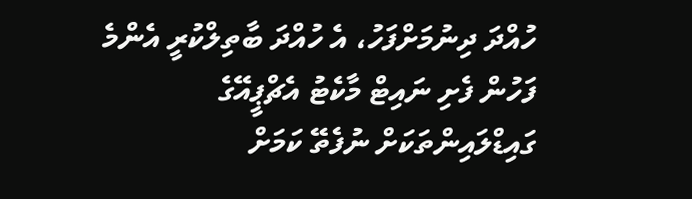ހުއްދަ ދިނުމަށްފަހު، އެ ހުއްދަ ބާތިލްކުރީ އެންމެ ފަހުން ފެށި ނައިޓް މާކެޓު އެޗްޕީއޭގެ ގައިޑްލައިންތަކަށް ނުފެތޭ ކަމަށް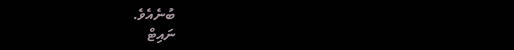ބުނެއެވެ.
ނައިޓް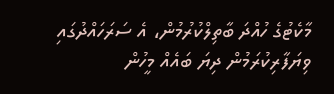މާކެޓުގެ ހުއްދަ ބާތިލްކުރުމުން، އެ ސަރަހައްދުގައި ވިޔަފާރިކުރަމުން ދިޔަ ބައެއް މީހުން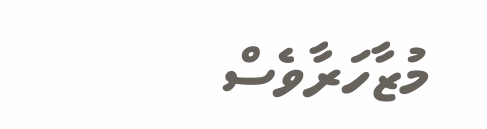މުޒާހަރާވެސް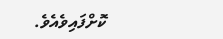ކޮށްފައިވެއެވެ.